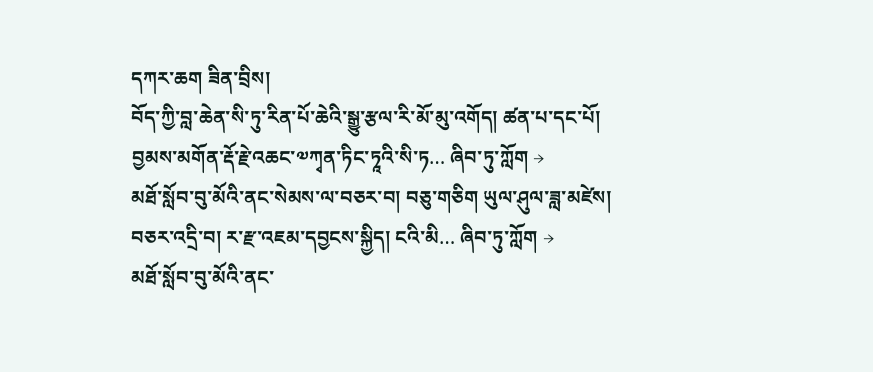དཀར་ཆག ཟིན་བྲིས།
བོད་ཀྱི་བླ་ཆེན་སི་ཏུ་རིན་པོ་ཆེའི་སྒྱུ་རྩལ་རི་མོ་མུ་འགོད། ཚན་པ་དང་པོ།
བྱམས་མགོན་རྡོ་རྗེ་འཆང་༧ཀྭན་ཏིང་ཏཱའི་སི་ཏ… ཞིབ་ཏུ་ཀློག →
མཐོ་སློབ་བུ་མོའི་ནང་སེམས་ལ་བཅར་བ། བཅུ་གཅིག ཡུལ་ཤུལ་ཟླ་མཛེས།
བཅར་འདྲི་བ། ར་རྫ་འཇམ་དབྱངས་སྐྱིད། ངའི་མི… ཞིབ་ཏུ་ཀློག →
མཐོ་སློབ་བུ་མོའི་ནང་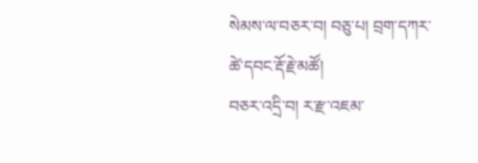སེམས་ལ་བཅར་བ། བཅུ་པ། བྲག་དཀར་ཚེ་དབང་རྡོ་རྗེ་མཚོ།
བཅར་འདྲི་བ། ར་རྫ་འཇམ་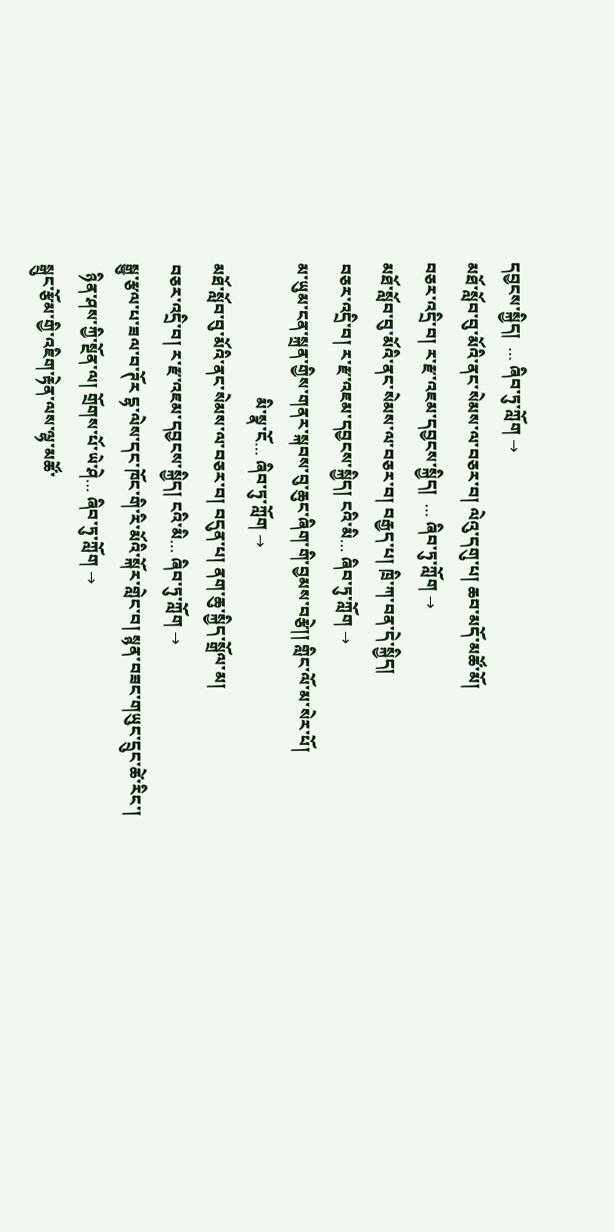དབྱངས་སྐྱིད།  … ཞིབ་ཏུ་ཀློག →
མཐོ་སློབ་བུ་མོའི་ནང་སེམས་ལ་བཅར་བ། ལེའུ་དགུ་པ། ཆབ་མདོ་མཚོ་མོ།
བཅར་འདྲི་བ། ར་རྫ་འཇམ་དབྱངས་སྐྱིད།  … ཞིབ་ཏུ་ཀློག →
མཐོ་སློབ་བུ་མོའི་ནང་སེམས་ལ་བཅར་བ། བརྒྱད་པ། ཁྲི་ཀ་བན་དེ་སྐྱིད།
བཅར་འདྲི་བ། ར་རྫ་འཇམ་དབྱངས་སྐྱིད། ངའི་མི… ཞིབ་ཏུ་ཀློག →
མ་ཡུམ་ངན་སྐྲན་གྱིས་གནར་སྐབས་བུ་ཆུང་ཞིག་གི་བྱམས་བརྩེ།། གླིང་ལོ་མ་སེར་པོ།
                                མི་སྣ་ངོ… ཞིབ་ཏུ་ཀློག →
མཐོ་སློབ་བུ་མོའི་ནང་སེམས་ལ་བཅར་བ། བདུན་པ། ནག་ཆུ་སྐྱིད་སྒྲོལ་མ།
བཅར་འདྲི་བ། ར་རྫ་འཇམ་དབྱངས་སྐྱིད། ངའི་མི… ཞིབ་ཏུ་ཀློག →
སྒྱུ་རྩལ་པ་ཟལ་བ་ཊོར དྷ་ལེས་དང་ཁོང་གི་རི་མོའི་སྐོར་གླེང་བ། སྙན་བཟང་གཡུང་དྲུང་ཚེ་རིང་།
  ཉིན་ཤས་ཀྱི་སྔོན་ལ། གྲོགས་པོ་ཡེ་ཤེ… ཞིབ་ཏུ་ཀློག →
སྒྲུང་རྩོམ་གྱི་འཇིག་རྟེན་ལས་ལྷ་མཚོ་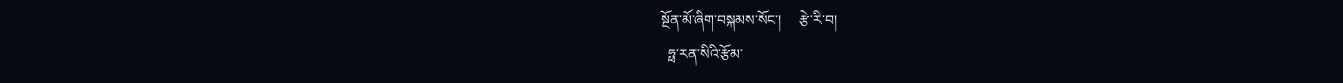སྔོན་མོ་ཞིག་བསྐམས་སོང་།     རྩེ་རི་བ།
  ཧྥ་རན་སིའི་རྩོམ་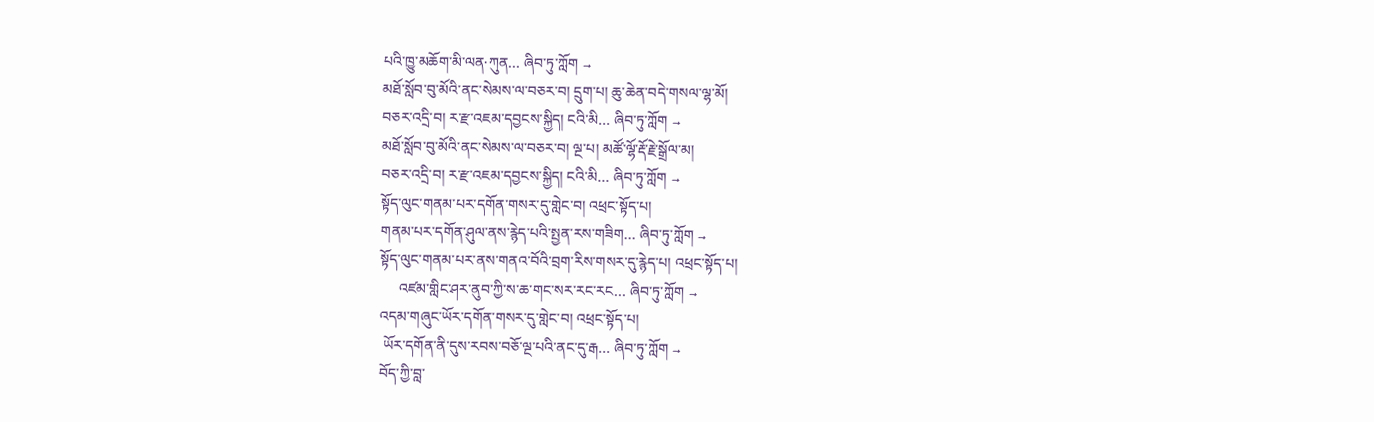པའི་ཁྱུ་མཆོག་མི་ལན·ཀུན… ཞིབ་ཏུ་ཀློག →
མཐོ་སློབ་བུ་མོའི་ནང་སེམས་ལ་བཅར་བ། དྲུག་པ། ཆུ་ཆེན་བདེ་གསལ་ལྷ་མོ།
བཅར་འདྲི་བ། ར་རྫ་འཇམ་དབྱངས་སྐྱིད། ངའི་མི… ཞིབ་ཏུ་ཀློག →
མཐོ་སློབ་བུ་མོའི་ནང་སེམས་ལ་བཅར་བ། ལྔ་པ། མཚོ་ལྷོ་རྡོ་རྗེ་སྒྲོལ་མ།
བཅར་འདྲི་བ། ར་རྫ་འཇམ་དབྱངས་སྐྱིད། ངའི་མི… ཞིབ་ཏུ་ཀློག →
སྟོད་ལུང་གནམ་པར་དགོན་གསར་དུ་གླེང་བ། འཕྲང་སྟོད་པ།
གནམ་པར་དགོན་ཤུལ་ནས་རྙེད་པའི་སྤྱན་རས་གཟིག… ཞིབ་ཏུ་ཀློག →
སྟོད་ལུང་གནམ་པར་ནས་གནའ་བོའི་བྲག་རིས་གསར་དུ་རྙེད་པ། འཕྲང་སྟོད་པ།
     འཛམ་གླིང་ཤར་ནུབ་ཀྱི་ས་ཆ་གང་སར་རང་རང… ཞིབ་ཏུ་ཀློག →
འདམ་གཞུང་ཡོར་དགོན་གསར་དུ་གླེང་བ། འཕྲང་སྟོད་པ།
 ཡོར་དགོན་ནི་དུས་རབས་བཅོ་ལྔ་པའི་ནང་དུ་རྒ… ཞིབ་ཏུ་ཀློག →
བོད་ཀྱི་བླ་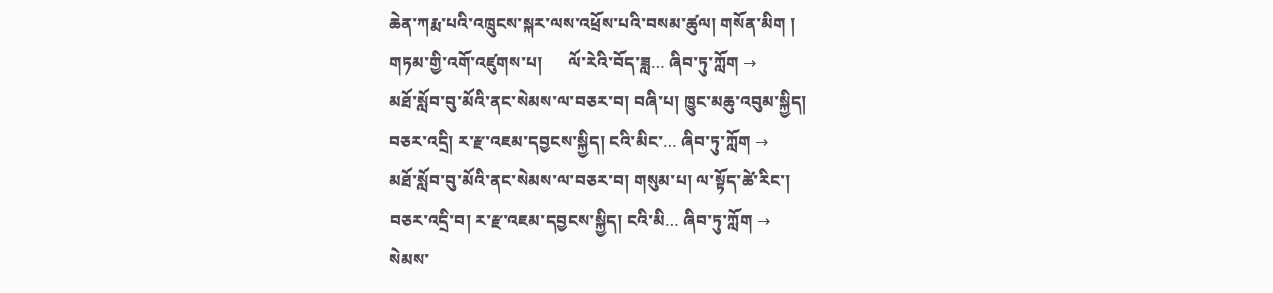ཆེན་ཀརྨ་པའི་འཁྲུངས་སྐར་ལས་འཕྲོས་པའི་བསམ་ཚུལ། གསོན་མིག །
གཏམ་གྱི་འགོ་འཛུགས་པ།      ལོ་རེའི་བོད་ཟླ… ཞིབ་ཏུ་ཀློག →
མཐོ་སློབ་བུ་མོའི་ནང་སེམས་ལ་བཅར་བ། བཞི་པ། ཁྱུང་མཆུ་འབུམ་སྐྱིད།
བཅར་འདྲི། ར་རྫ་འཇམ་དབྱངས་སྐྱིད། ངའི་མིང་… ཞིབ་ཏུ་ཀློག →
མཐོ་སློབ་བུ་མོའི་ནང་སེམས་ལ་བཅར་བ། གསུམ་པ། ལ་སྟོད་ཚེ་རིང་།
བཅར་འདྲི་བ། ར་རྫ་འཇམ་དབྱངས་སྐྱིད། ངའི་མི… ཞིབ་ཏུ་ཀློག →
སེམས་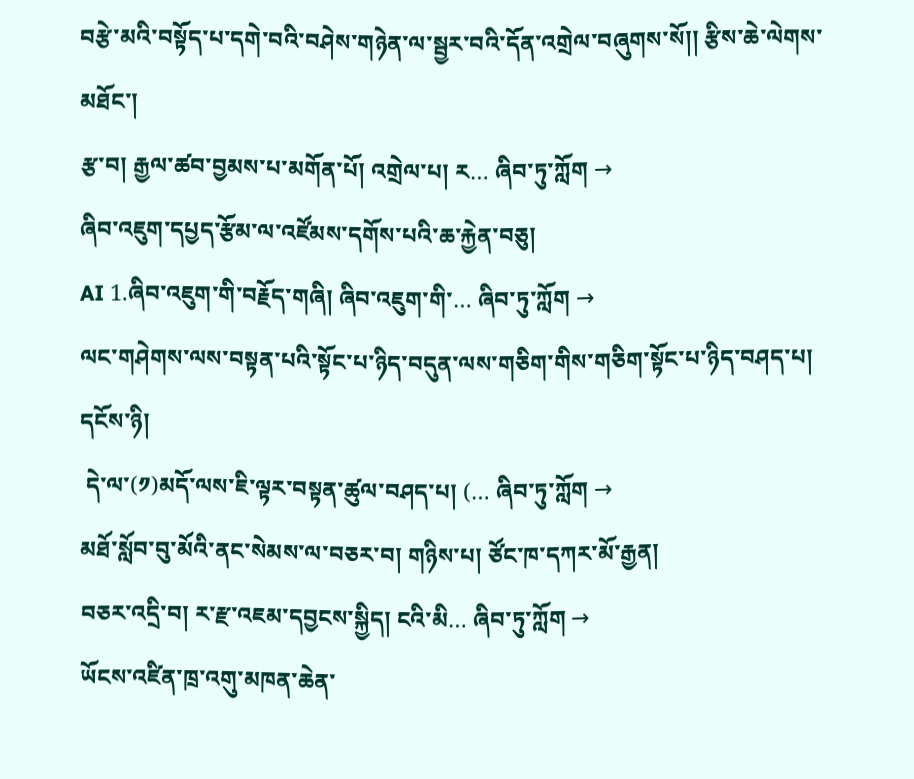བརྩེ་མའི་བསྟོད་པ་དགེ་བའི་བཤེས་གཉེན་ལ་སྦྱར་བའི་དོན་འགྲེལ་བཞུགས་སོ།། རྩིས་ཆེ་ལེགས་མཐོང་།
རྩ་བ། རྒྱལ་ཚབ་བྱམས་པ་མགོན་པོ། འགྲེལ་པ། ར… ཞིབ་ཏུ་ཀློག →
ཞིབ་འཇུག་དཔྱད་རྩོམ་ལ་འཛོམས་དགོས་པའི་ཆ་རྐྱེན་བཅུ།
AI 1.ཞིབ་འཇུག་གི་བརྗོད་གཞི། ཞིབ་འཇུག་གི་… ཞིབ་ཏུ་ཀློག →
ལང་གཤེགས་ལས་བསྟན་པའི་སྟོང་པ་ཉིད་བདུན་ལས་གཅིག་གིས་གཅིག་སྟོང་པ་ཉིད་བཤད་པ། དངོས་ཉི།
 དེ་ལ་(༡)མདོ་ལས་ཇི་ལྟར་བསྟན་ཚུལ་བཤད་པ། (… ཞིབ་ཏུ་ཀློག →
མཐོ་སློབ་བུ་མོའི་ནང་སེམས་ལ་བཅར་བ། གཉིས་པ། ཙོང་ཁ་དཀར་མོ་རྒྱན།
བཅར་འདྲི་བ། ར་རྫ་འཇམ་དབྱངས་སྐྱིད། ངའི་མི… ཞིབ་ཏུ་ཀློག →
ཡོངས་འཛིན་ཁྲ་འགུ་མཁན་ཆེན་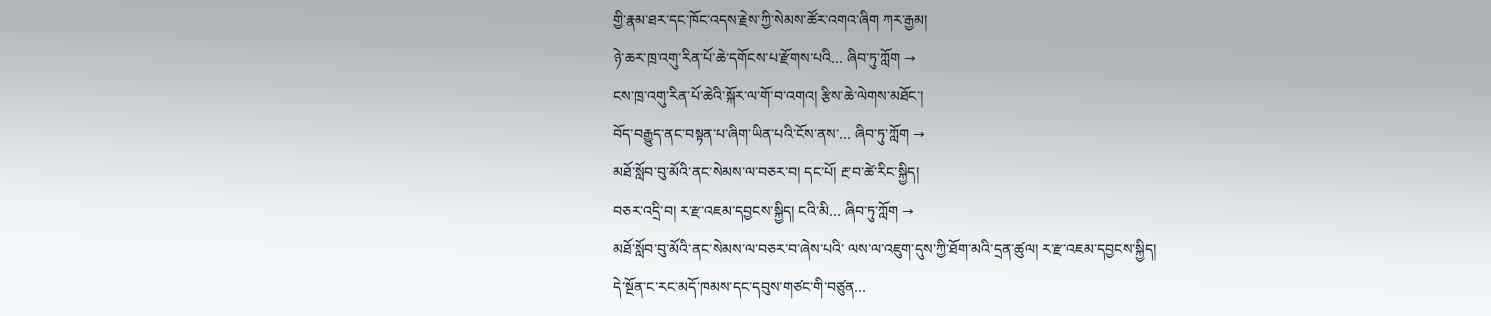གྱི་རྣམ་ཐར་དང་ཁོང་འདས་རྗེས་ཀྱི་སེམས་ཚོར་འགའ་ཞིག ཀར་རྒྱམ།
ཉེ་ཆར་ཁྲ་འགུ་རིན་པོ་ཆེ་དགོངས་པ་རྫོགས་པའི… ཞིབ་ཏུ་ཀློག →
ངས་ཁྲ་འགུ་རིན་པོ་ཆེའི་སྐོར་ལ་གོ་བ་འགའ། རྩིས་ཆེ་ལེགས་མཐོང་།
བོད་བརྒྱུད་ནང་བསྟན་པ་ཞིག་ཡིན་པའི་ངོས་ནས་… ཞིབ་ཏུ་ཀློག →
མཐོ་སློབ་བུ་མོའི་ནང་སེམས་ལ་བཅར་བ། དང་པོ། རྔ་བ་ཚེ་རིང་སྐྱིད།
བཅར་འདྲི་བ། ར་རྫ་འཇམ་དབྱངས་སྐྱིད། ངའི་མི… ཞིབ་ཏུ་ཀློག →
མཐོ་སློབ་བུ་མོའི་ནང་སེམས་ལ་བཅར་བ་ཞེས་པའི་ ལས་ལ་འཇུག་དུས་ཀྱི་ཐོག་མའི་དྲན་ཚུལ། ར་རྫ་འཇམ་དབྱངས་སྐྱིད།
དེ་སྔོན་ང་རང་མདོ་ཁམས་དང་དབུས་གཙང་གི་བཙུན…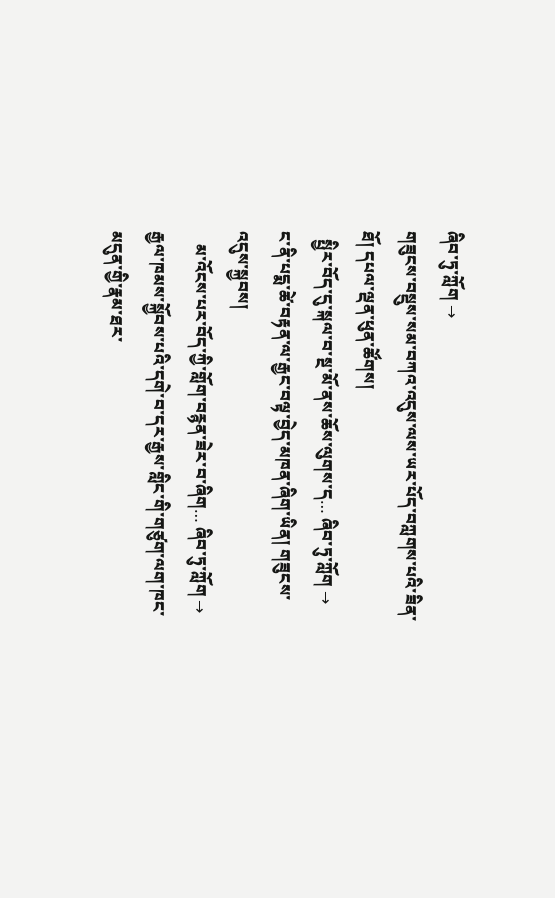ཞིབ་ཏུ་ཀློག →
གཟུངས་བསྡུས་སམ་བཀའ་འདུས་ལས་ཡར་པོད་བཀླགས་པའི་ཟིན་ཐོ། དཔལ་ལྡན་ཕུན་ཚོགས།
  སྤྱིར་བོད་དུ་སྐལ་བ་སྔ་མོ་ནས་ཆོས་ལུགས་ད… ཞིབ་ཏུ་ཀློག →
ང་ནི་པདྨ་ཚེ་བརྟན་ལ་རྒྱང་བལྟ་བྱེད་མཁན་ཞིག་ཡིན། གཟུངས་འདུས་སྐྱབས།
   མ་འོངས་པར་བོད་ཀྱི་གློག་བརྙན་ཟེར་བ་ཞིག… ཞིབ་ཏུ་ཀློག →
རྒྱལ་ཁམས་སྐྱོབས་པའི་དགེ་བ་དར་རྒྱས་གླིང་གི་གཙུག་ལག་ཁང་མདུན་གྱི་རྣམ་ཐར་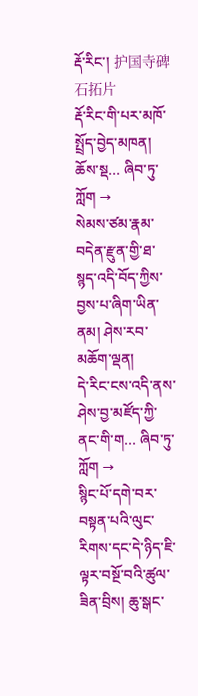རྡོ་རིང་། 护国寺碑石拓片
རྡོ་རིང་གི་པར་མཁོ་སྤྲོད་བྱེད་མཁན། ཆོས་སྡ… ཞིབ་ཏུ་ཀློག →
སེམས་ཙམ་རྣམ་བདེན་རྫུན་གྱི་ཐ་སྙད་འདི་བོད་ཀྱིས་བྱས་པ་ཞིག་ཡིན་ནམ། ཤེས་རབ་མཆོག་ལྡན།
དེ་རིང་ངས་འདི་ནས་ཤེས་བྱ་མཛོད་ཀྱི་ནང་གི་ག… ཞིབ་ཏུ་ཀློག →
སྙིང་པོ་དགེ་བར་བསྟན་པའི་ལུང་རིགས་དང་དེ་ཉིད་ཇི་ལྟར་བསྔོ་བའི་ཚུལ་ཟིན་བྲིས། ཆུ་སྒང་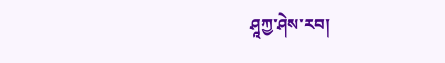ཤཱཀྱ་ཤེས་རབ།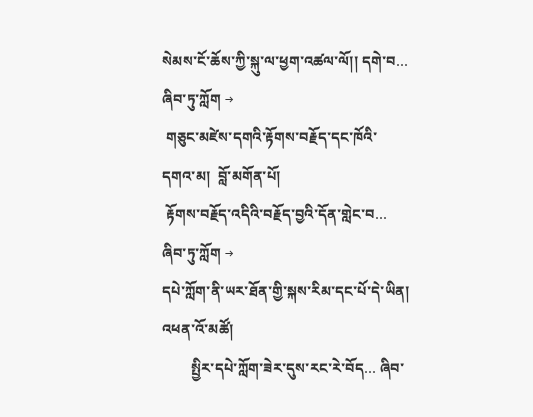སེམས་ངོ་ཆོས་ཀྱི་སྐུ་ལ་ཕྱག་འཚལ་ལོ།། དགེ་བ… ཞིབ་ཏུ་ཀློག →
 གཅུང་མཛེས་དགའི་རྟོགས་བརྗོད་དང་ཁོའི་དགའ་མ།  བློ་མགོན་པོ།
 རྟོགས་བརྗོད་འདིའི་བརྗོད་བྱའི་དོན་གླེང་བ… ཞིབ་ཏུ་ཀློག →
དཔེ་ཀློག་ནི་ཡར་ཐོན་གྱི་སྐས་རིམ་དང་པོ་དེ་ཡིན། འཕན་འོ་མཚོ།
        སྤྱིར་དཔེ་ཀློག་ཟེར་དུས་རང་རེ་བོད… ཞིབ་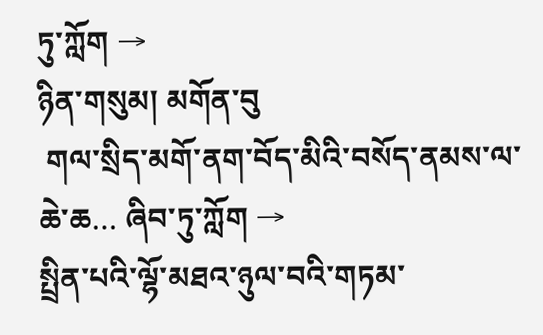ཏུ་ཀློག →
ཉིན་གསུམ། མགོན་བུ
 གལ་སྲིད་མགོ་ནག་བོད་མིའི་བསོད་ནམས་ལ་ཆེ་ཆ… ཞིབ་ཏུ་ཀློག →
སྤྲིན་པའི་ལྷོ་མཐའ་ཉུལ་བའི་གཏམ་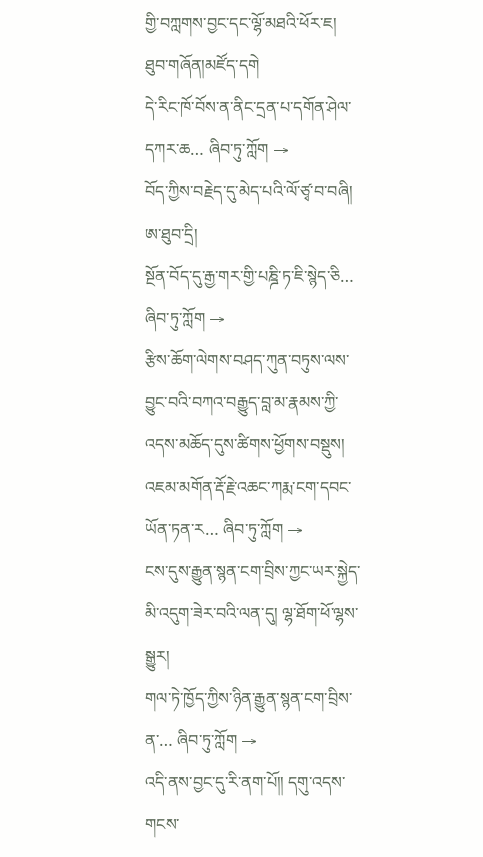གྱི་བཀླགས་བྱང་དང་ལྷོ་མཐའི་ཕོར་ཇ།   ཐུབ་གཞོན།མཛོད་དགེ
དེ་རིང་ཁོ་བོས་ན་ནིང་དྲན་པ་དགོན་ཤེལ་དཀར་ཆ… ཞིབ་ཏུ་ཀློག →
བོད་ཀྱིས་བརྗེད་དུ་མེད་པའི་ལོ་ཙྭ་བ་བཞི། ཨ་ཐུབ་དྲི།
སྔོན་བོད་དུ་རྒྱ་གར་གྱི་པཎྜི་ཏ་ཇི་སྙེད་ཅི… ཞིབ་ཏུ་ཀློག →
རྩིས་ཆོག་ལེགས་བཤད་ཀུན་བཏུས་ལས་བྱུང་བའི་བཀའ་བརྒྱུད་བླ་མ་རྣམས་ཀྱི་འདས་མཆོད་དུས་ཚིགས་ཕྱོགས་བསྡུས།
འཇམ་མགོན་རྡོ་རྗེ་འཆང་ཀརྨ་ངག་དབང་ཡོན་ཏན་ར… ཞིབ་ཏུ་ཀློག →
ངས་དུས་རྒྱུན་སྙན་ངག་བྲིས་ཀྱང་ཡར་སྐྱེད་མི་འདུག་ཟེར་བའི་ལན་དུ། ལྷ་ཐོག་ཕོ་ལྷས་སྒྱུར།
གལ་ཏེ་ཁྱོད་ཀྱིས་ཉིན་རྒྱུན་སྙན་ངག་བྲིས་ན་… ཞིབ་ཏུ་ཀློག →
འདི་ནས་བྱང་དུ་རི་ནག་པོ།། དགུ་འདས་གངས་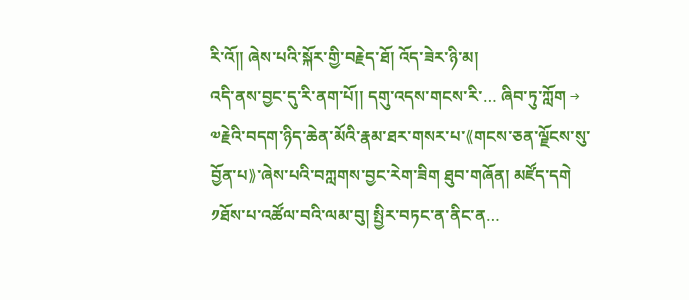རི་འོ།། ཞེས་པའི་སྐོར་གྱི་བརྗེད་ཐོ། འོད་ཟེར་ཉི་མ།
འདི་ནས་བྱང་དུ་རི་ནག་པོ།། དགུ་འདས་གངས་རི་… ཞིབ་ཏུ་ཀློག →
༧རྗེའི་བདག་ཉིད་ཆེན་མོའི་རྣམ་ཐར་གསར་པ་⟪གངས་ཅན་ལྗོངས་སུ་བྱོན་པ⟫་ཞེས་པའི་བཀླགས་བྱང་རེག་ཟིག ཐུབ་གཞོན། མཛོད་དགེ
༡ཐོས་པ་འཚོལ་བའི་ལམ་བུ། སྤྱིར་བཏང་ན་ནིང་ན…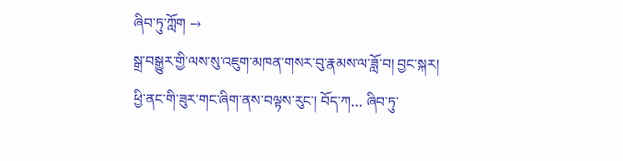ཞིབ་ཏུ་ཀློག →
སྒྲ་བསྒྱུར་གྱི་ལས་སུ་འཇུག་མཁན་གསར་བུ་རྣམས་ལ་ཟློ་བ། བྱང་སྐར།
ཕྱི་ནང་གི་ཟུར་གང་ཞིག་ནས་བལྟས་རུང་། བོད་ཀ… ཞིབ་ཏུ་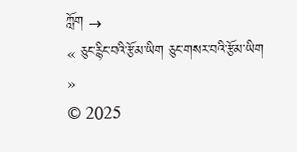ཀློག →
« ཅུང་རྙིང་བའི་རྩོམ་ཡིག ཅུང་གསར་བའི་རྩོམ་ཡིག »
© 2025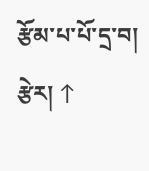རྩོམ་པ་པོ་དྲ་བ།
རྩེར། ↑